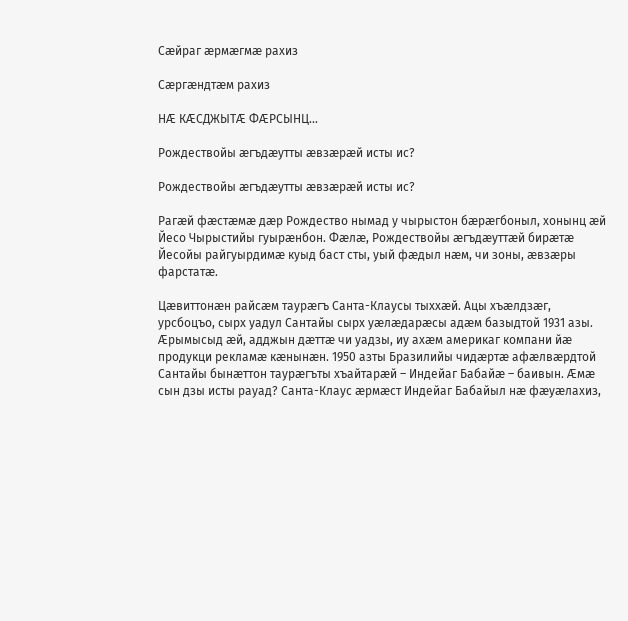Сӕйраг ӕрмӕгмӕ рахиз

Сӕргӕндтӕм рахиз

НӔ КӔСДЖЫТӔ ФӔРСЫНЦ...

Рождествойы ӕгъдӕутты ӕвзӕрӕй исты ис?

Рождествойы ӕгъдӕутты ӕвзӕрӕй исты ис?

Рагӕй фӕстӕмӕ дӕр Рождество нымад у чырыстон бӕрӕгбоныл, хонынц ӕй Йесо Чырыстийы гуырӕнбон. Фӕлӕ, Рождествойы ӕгъдӕуттӕй бирӕтӕ Йесойы райгуырдимӕ куыд баст сты, уый фӕдыл нӕм, чи зоны, ӕвзӕры фарстатӕ.

Цӕвиттонӕн райсӕм таурӕгъ Санта-Клаусы тыххӕй. Ацы хъӕлдзӕг, урсбоцъо, сырх уадул Сантайы сырх уӕлӕдарӕсы адӕм базыдтой 1931 азы. Ӕрымысыд ӕй, адджын дӕттӕ чи уадзы, иу ахӕм америкаг компани йӕ продукци рекламӕ кӕнынӕн. 1950 азты Бразилийы чидӕртӕ афӕлвӕрдтой Сантайы бынӕттон таурӕгъты хъайтарӕй – Индейаг Бабайӕ – баивын. Ӕмӕ сын дзы исты рауад? Санта-Клаус ӕрмӕст Индейаг Бабайыл нӕ фӕуӕлахиз,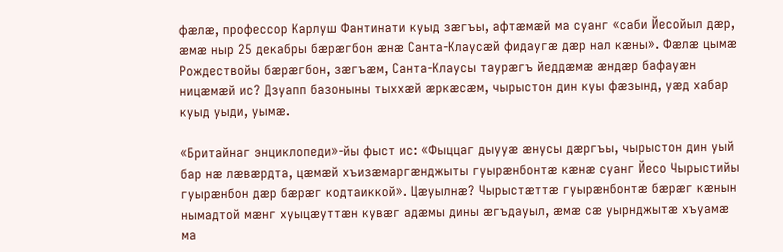фӕлӕ, профессор Карлуш Фантинати куыд зӕгъы, афтӕмӕй ма суанг «саби Йесойыл дӕр, ӕмӕ ныр 25 декабры бӕрӕгбон ӕнӕ Санта-Клаусӕй фидаугӕ дӕр нал кӕны». Фӕлӕ цымӕ Рождествойы бӕрӕгбон, зӕгъӕм, Санта-Клаусы таурӕгъ йеддӕмӕ ӕндӕр бафауӕн ницӕмӕй ис? Дзуапп базоныны тыххӕй ӕркӕсӕм, чырыстон дин куы фӕзынд, уӕд хабар куыд уыди, уымӕ.

«Бритайнаг энциклопеди»-йы фыст ис: «Фыццаг дыууӕ ӕнусы дӕргъы, чырыстон дин уый бар нӕ лӕвӕрдта, цӕмӕй хъизӕмаргӕнджыты гуырӕнбонтӕ кӕнӕ суанг Йесо Чырыстийы гуырӕнбон дӕр бӕрӕг кодтаиккой». Цӕуылнӕ? Чырыстӕттӕ гуырӕнбонтӕ бӕрӕг кӕнын нымадтой мӕнг хуыцӕуттӕн кувӕг адӕмы дины ӕгъдауыл, ӕмӕ сӕ уырнджытӕ хъуамӕ ма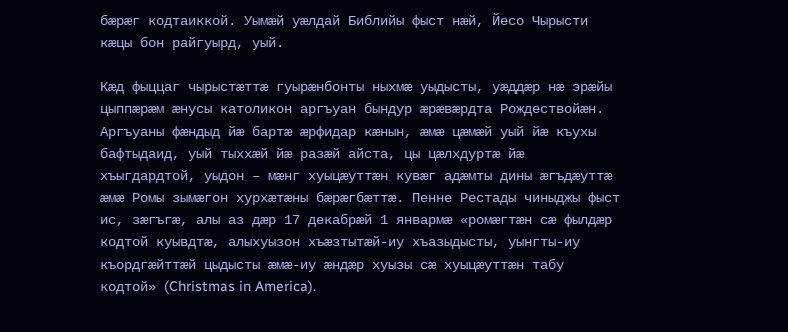бӕрӕг кодтаиккой. Уымӕй уӕлдай Библийы фыст нӕй, Йесо Чырысти кӕцы бон райгуырд, уый.

Кӕд фыццаг чырыстӕттӕ гуырӕнбонты ныхмӕ уыдысты, уӕддӕр нӕ эрӕйы цыппӕрӕм ӕнусы католикон аргъуан бындур ӕрӕвӕрдта Рождествойӕн. Аргъуаны фӕндыд йӕ бартӕ ӕрфидар кӕнын, ӕмӕ цӕмӕй уый йӕ къухы бафтыдаид, уый тыххӕй йӕ разӕй айста, цы цӕлхдуртӕ йӕ хъыгдардтой, уыдон – мӕнг хуыцӕуттӕн кувӕг адӕмты дины ӕгъдӕуттӕ ӕмӕ Ромы зымӕгон хурхӕтӕны бӕрӕгбӕттӕ. Пенне Рестады чиныджы фыст ис, зӕгъгӕ, алы аз дӕр 17 декабрӕй 1 январмӕ «ромӕгтӕн сӕ фылдӕр кодтой куывдтӕ, алыхуызон хъӕзтытӕй-иу хъазыдысты, уынгты-иу къордгӕйттӕй цыдысты ӕмӕ-иу ӕндӕр хуызы сӕ хуыцӕуттӕн табу кодтой» (Christmas in America).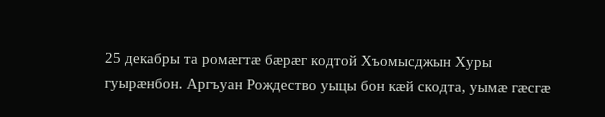25 декабры та ромӕгтӕ бӕрӕг кодтой Хъомысджын Хуры гуырӕнбон. Аргъуан Рождество уыцы бон кӕй скодта, уымӕ гӕсгӕ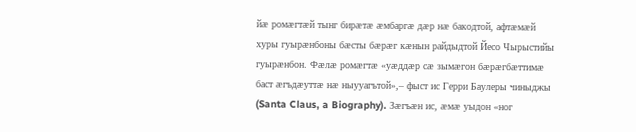йӕ ромӕгтӕй тынг бирӕтӕ ӕмбаргӕ дӕр нӕ бакодтой, афтӕмӕй хуры гуырӕнбоны бӕсты бӕрӕг кӕнын райдыдтой Йесо Чырыстийы гуырӕнбон. Фӕлӕ ромӕгтӕ «уӕддӕр сӕ зымӕгон бӕрӕгбӕттимӕ баст ӕгъдӕуттӕ нӕ ныууагътой»,– фыст ис Герри Баулеры чиныджы (Santa Claus, a Biography). Зӕгъӕн ис, ӕмӕ уыдон «ног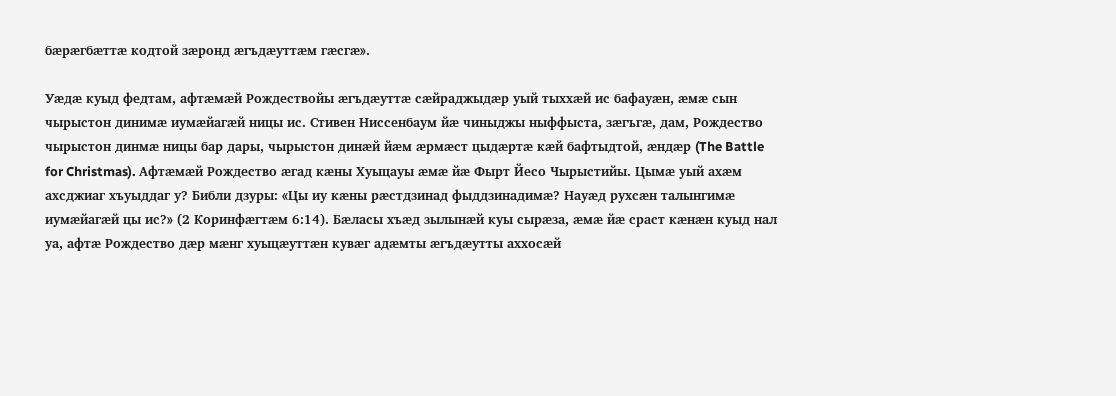бӕрӕгбӕттӕ кодтой зӕронд ӕгъдӕуттӕм гӕсгӕ».

Уӕдӕ куыд федтам, афтӕмӕй Рождествойы ӕгъдӕуттӕ сӕйраджыдӕр уый тыххӕй ис бафауӕн, ӕмӕ сын чырыстон динимӕ иумӕйагӕй ницы ис. Стивен Ниссенбаум йӕ чиныджы ныффыста, зӕгъгӕ, дам, Рождество чырыстон динмӕ ницы бар дары, чырыстон динӕй йӕм ӕрмӕст цыдӕртӕ кӕй бафтыдтой, ӕндӕр (The Battle for Christmas). Афтӕмӕй Рождество ӕгад кӕны Хуыцауы ӕмӕ йӕ Фырт Йесо Чырыстийы. Цымӕ уый ахӕм ахсджиаг хъуыддаг у? Библи дзуры: «Цы иу кӕны рӕстдзинад фыддзинадимӕ? Науӕд рухсӕн талынгимӕ иумӕйагӕй цы ис?» (2 Коринфӕгтӕм 6:14). Бӕласы хъӕд зылынӕй куы сырӕза, ӕмӕ йӕ сраст кӕнӕн куыд нал уа, афтӕ Рождество дӕр мӕнг хуыцӕуттӕн кувӕг адӕмты ӕгъдӕутты аххосӕй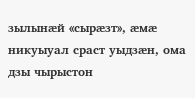зылынӕй «сырӕзт», ӕмӕ никуыуал сраст уыдзӕн, ома дзы чырыстон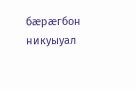бӕрӕгбон никуыуал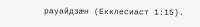рауайдзӕн (Екклесиаст 1:15).